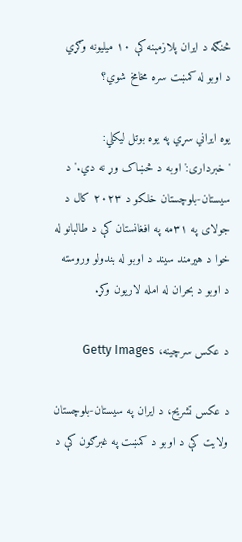څنګه د ایران پلازمېنه کې ۱۰ میلیونه وګړي د اوبو له کمښت سره مخامخ شوي؟

یوه ایراني سړي په یوه بوتل لیکلي: 'خبرداری:'اوبه د څښاک وړ نه دي.' د سیستان-بلوچستان خلکو د ۲۰۲۳ کال د جولای په ۳۱مه په افغانستان کې د طالبانو له خوا د هیرمند سیند د اوبو له بندولو وروسته د اوبو د بحران له امله لاریون وکړ.

د عکس سرچینه، Getty Images

د عکس تشریح، د ایران په سیستان-بلوچستان ولایت کې د اوبو د کمښت په غبرګون کې د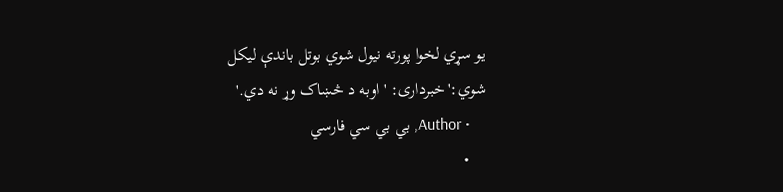یو سړي لخوا پورته نیول شوي بوتل باندې لیکل شوي:'خبرداری: 'اوبه د څښاک وړ نه دي.'
    • Author, بي بي سي فارسي
    •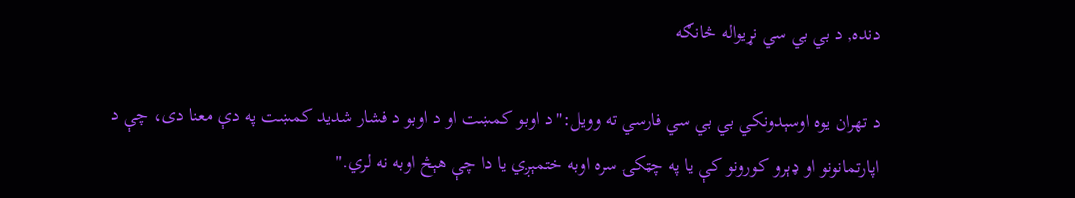دنده, د بي بي سي نړیواله څانګه

د تهران یوه اوسېدونکي بي بي سي فارسي ته وویل:"د اوبو کمښت او د اوبو د فشار شدید کمښت په دې معنا دی، چې د اپارتمانونو او ډېرو کورونو کې یا په چټکۍ سره اوبه ختمېږي یا دا چې هېڅ اوبه نه لري."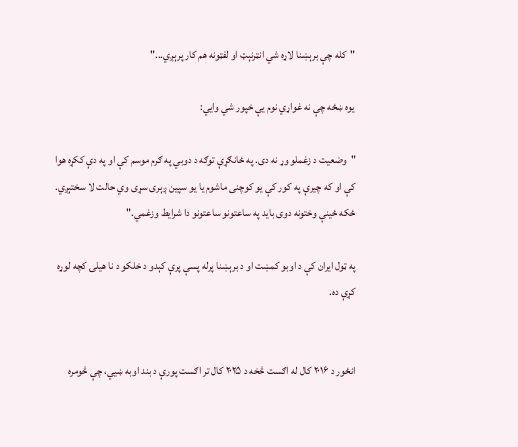"کله چې برېښنا لاړه شي انټرنېټ او لفټونه هم کار پرېږي..."

یوه ښځه چې نه غواړي نوم یې خپور شي وايي:

"وضعیت د زغملو وړ نه دی. په ځانګړې توګه د دوبي په ګرم موسم کې او په دې ککړه هوا کې او که چیرې په کور کې یو کوچنی ماشوم یا یو سپین ږېری سړی وي حالت لا سختېږي. ځکه ځینې وختونه دوی باید په ساعتونو ساعتونو دا شرایط وزغمي."

په ټول ایران کې د اوبو کمښت او د برېښنا پرله پسې پرې کېدو د خلکو د نا هیلۍ کچه لوړه کړې ده.


انځور د ۲۰۱۶ کال له اګست څخه د ۲۰۲۵ کال تر اګست پورې د بند اوبه ښيي، چې څومره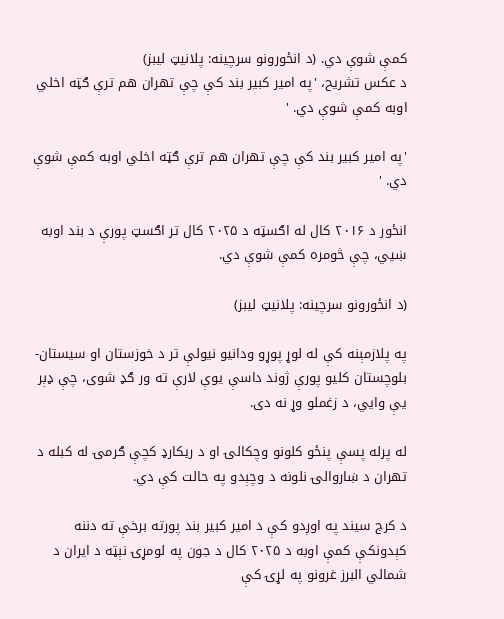کمې شوې دي. (د انځورونو سرچینه: پلانیټ لیبز)
د عکس تشریح، 'په امیر کبیر بند کې چې تهران هم ترې ګټه اخلي اوبه کمې شوې دي. '

'په امیر کبیر بند کې چې تهران هم ترې ګټه اخلي اوبه کمې شوې دي. '

انځور د ۲۰۱۶ کال له اګسټه د ۲۰۲۵ کال تر اګسټ پورې د بند اوبه ښيي، چې څومره کمې شوې دي.

(د انځورونو سرچینه: پلانیټ لیبز)

په پلازمېنه کې له لوړ پوړو ودانیو نیولې تر د خوزستان او سیستان-بلوچستان کلیو پورې ژوند داسې یوې لارې ته ور ګډ شوی، چې ډېر یې وايي، د زغملو وړ نه دی.

له پرله پسې پنځو کلونو وچکالۍ او د ریکارډ کچې ګرمۍ له کبله د تهران د ښاروالۍ نلونه د وچېدو په حالت کې دي.

د کرج سیند په اوږدو کې د امیر کبیر بند پورته برخې ته دننه کېدونکې کمې اوبه د ۲۰۲۵ کال د جون په لومړۍ نېټه د ایران د شمالي البرز غرونو په لړۍ کې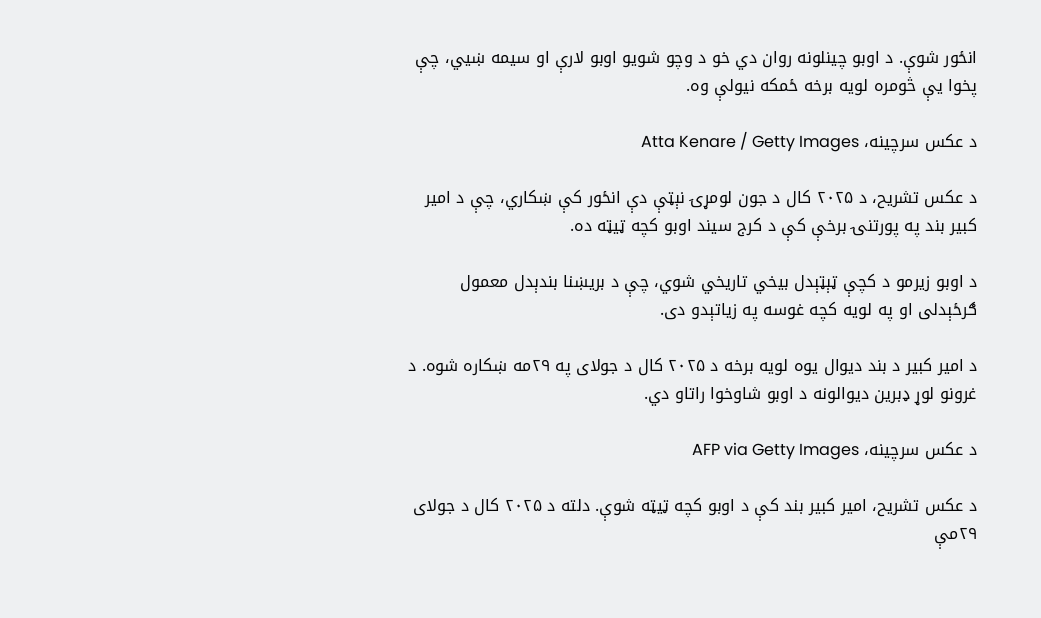انځور شوې. د اوبو چینلونه روان دي خو د وچو شویو اوبو لارې او سیمه ښيي، چې پخوا یې څومره لویه برخه ځمکه نیولې وه.

د عکس سرچینه، Atta Kenare / Getty Images

د عکس تشریح، د ۲۰۲۵ کال د جون لومړۍ نېټې دې انځور کې ښکاري، چې د امیر کبیر بند په پورتنۍ برخې کې د کرج سیند اوبو کچه ټیټه ده.

د اوبو زیرمو د کچې ټېټېدل بیخي تاریخي شوي، چې د بریښنا بندېدل معمول ګرځېدلی او په لویه کچه غوسه په زیاتېدو دی.

د امیر کبیر د بند دیوال یوه لویه برخه د ۲۰۲۵ کال د جولای په ۲۹مه ښکاره شوه. د غرونو لوړ ډبرین دیوالونه د اوبو شاوخوا راتاو دي.

د عکس سرچینه، AFP via Getty Images

د عکس تشریح، امیر کبیر بند کې د اوبو کچه ټیټه شوې. دلته د ۲۰۲۵ کال د جولای ۲۹مې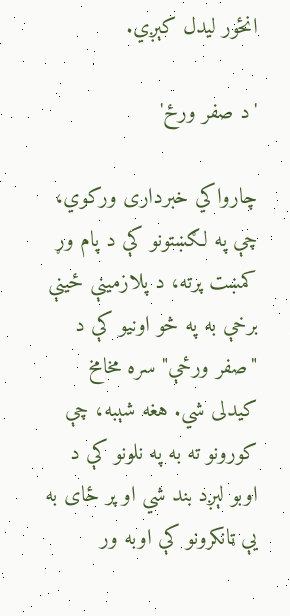انځور لیدل کېږي.

'د صفر ورځ'

چارواکي خبرداری ورکوي، چې په لګښتونو کې د پام وړ کمښت پرته، د پلازمینې ځینې برخې به په څو اونیو کې د "صفر ورځې" سره مخامخ کیدلی شي. هغه شېبه، چې کورونو ته به په نلونو کې د اوبو لېږد بند شي او پر ځای به یې ټانکرونو کې اوبه ور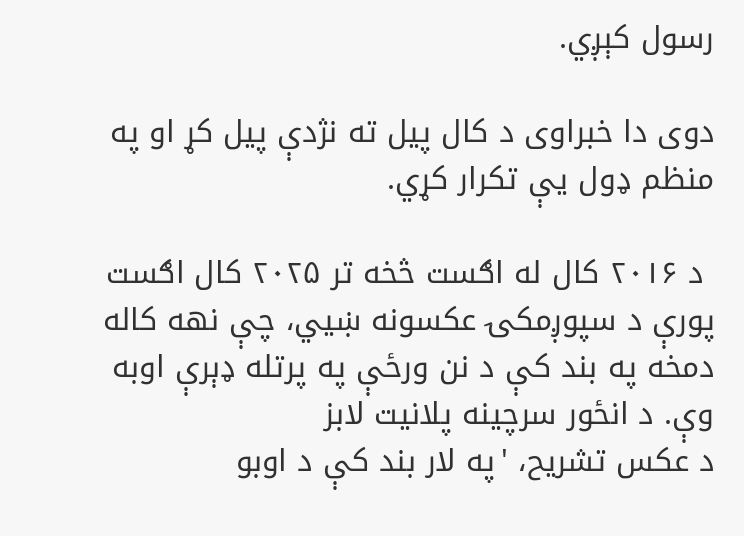رسول کېږي.

دوی دا خبراوی د کال پیل ته نژدې پیل کړ او په منظم ډول یې تکرار کړي.

 د ۲۰۱۶ کال له اګست څخه تر ۲۰۲۵ کال اګست پورې د سپوږمکۍ عکسونه ښيي، چې نهه کاله دمخه په بند کې د نن ورځې په پرتله ډېرې اوبه وې. د انځور سرچینه پلانیت لابز
د عکس تشریح، 'په لار بند کې د اوبو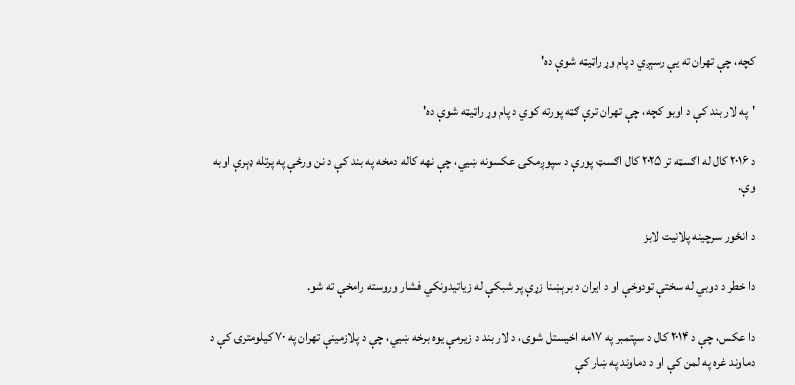کچه، چې تهران ته یې رسېږي د پام وړ راټیټه شوې ده'

'په لار بند کې د اوبو کچه، چې تهران ترې ګټه پورته کوي د پام وړ راټیټه شوې ده'

د ۲۰۱۶ کال له اګسټه تر ۲۰۲۵ کال اګسټ پورې د سپوږمکۍ عکسونه ښيي، چې نهه کاله دمخه په بند کې د نن ورځې په پرتله ډېرې اوبه وې.

د انځور سرچینه پلانیت لابز

دا خطر د دوبي له سختې تودوخې او د ایران د برېښنا زړې پر شبکې له زیاتیدونکي فشار وروسته رامخې ته شو.

دا عکس، چې د ۲۰۱۴ کال د سپتمبر په ۱۷مه اخیستل شوی، د لار بند د زیرمې یوه برخه ښیي، چې د پلازمینې تهران په ۷۰ کیلومترۍ کې د دماوند غره په لمن کې او د دماوند په ښار کې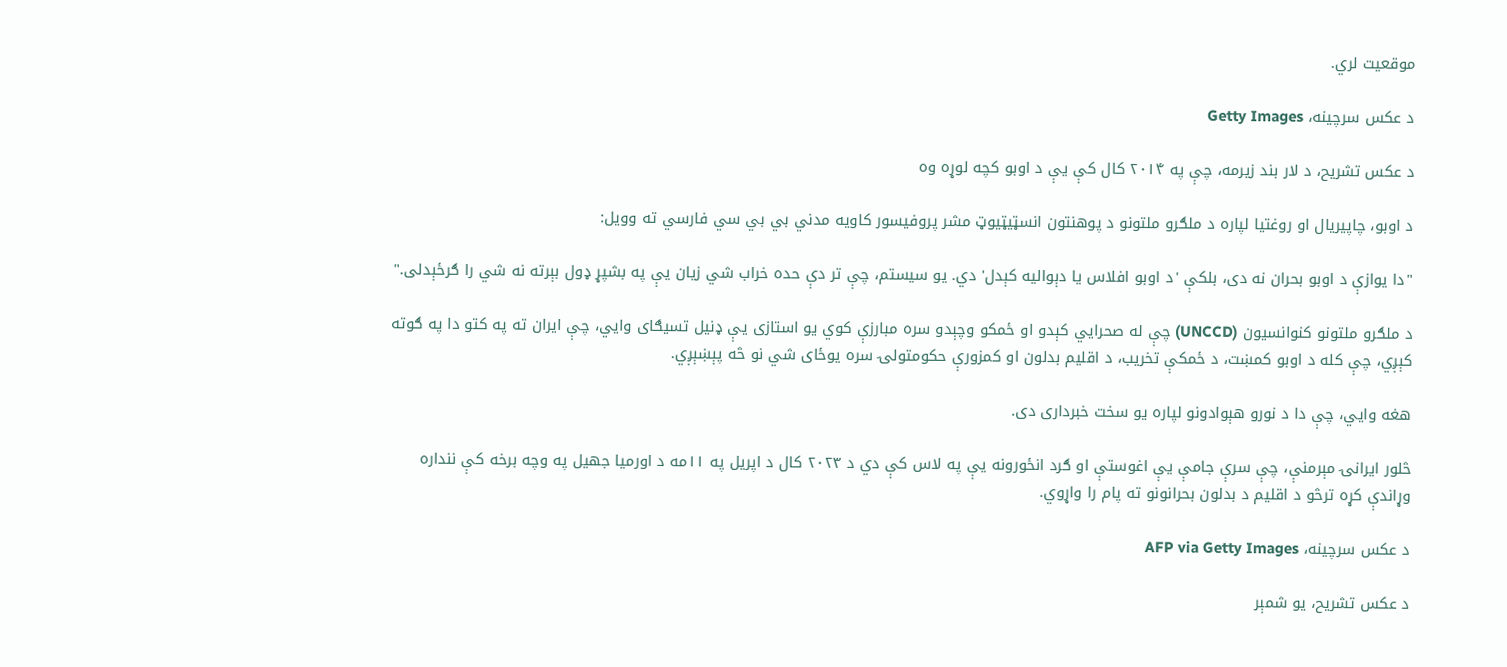موقعیت لري.

د عکس سرچینه، Getty Images

د عکس تشریح، د لار بند زیرمه، چې په ۲۰۱۴ کال کې یې د اوبو کچه لوړه وه

د اوبو، چاپیریال او روغتیا لپاره د ملګرو ملتونو د پوهنتون انسټیټیوټ مشر پروفیسور کاویه مدني بي بي سي فارسي ته وویل:

"دا یوازې د اوبو بحران نه دی، بلکې 'د اوبو افلاس یا دېواليه كېدل' دي. یو سیستم، چې تر دې حده خراب شي زیان یې په بشپړ ډول بېرته نه شي را ګرځېدلی."

د ملګرو ملتونو کنوانسیون (UNCCD) چې له صحرايي کېدو او ځمکو وچېدو سره مبارزې کوي یو استازی یې ډنیل تسیګای وايي، چې ایران ته په کتو دا په ګوته کېږي، چې کله د اوبو کمښت، د ځمکې تخریب، د اقلیم بدلون او کمزورې حکومتولۍ سره یوځای شي نو څه پېښېږي.

هغه وايي، چې دا د نورو هېوادونو لپاره یو سخت خبرداری دی.

څلور ایرانۍ مېرمنې، چې سرې جامې یې اغوستې او ګرد انځورونه یې په لاس کې دي د ۲۰۲۳ کال د اپریل په ۱۱مه د اورمیا جهيل په وچه برخه کې ننداره وړاندې کړه ترڅو د اقلیم د بدلون بحرانونو ته پام را واړوي.

د عکس سرچینه، AFP via Getty Images

د عکس تشریح، یو شمېر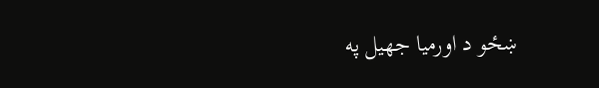ښځو د اورمیا جهيل په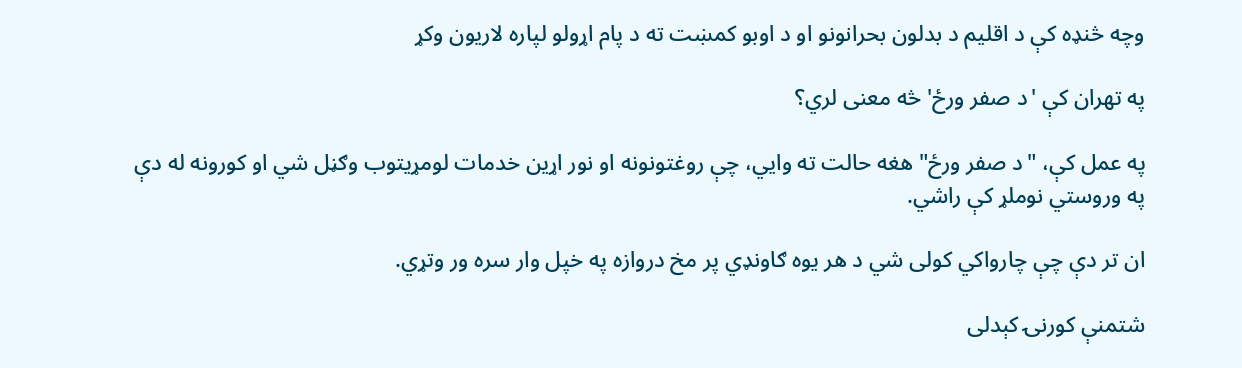وچه څنډه کې د اقلیم د بدلون بحرانونو او د اوبو کمښت ته د پام اړولو لپاره لاریون وکړ

په تهران کې 'د صفر ورځ' څه معنی لري؟

په عمل کې، "د صفر ورځ" هغه حالت ته وايي، چې روغتونونه او نور اړین خدمات لومړیتوب وګڼل شي او کورونه له دې په وروستي نوملړ کې راشي.

ان تر دې چې چارواکي کولی شي د هر یوه ګاونډي پر مخ دروازه په خپل وار سره ور وتړي.

شتمنې کورنۍ کېدلی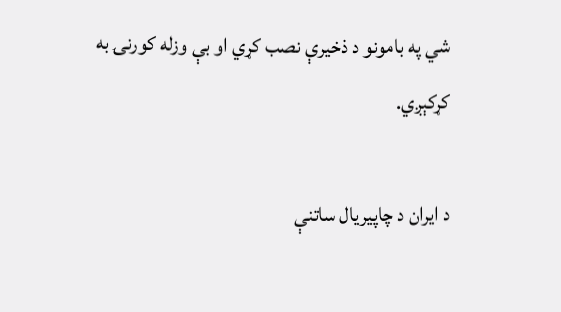شي په بامونو د ذخیرې نصب کړي او بې وزله کورنۍ به کړکېږي.

د ایران د چاپیریال ساتنې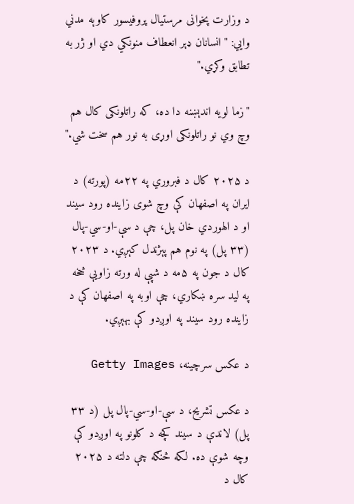د وزارت پخوانی مرستیال پروفیسور کاوېه مدني وايي: "انسانان ډېر انعطاف منونکي دي او ژر به تطابق وکړي."

"زما لویه اندېښنه دا ده، که راتلونکی کال هم وچ وي نو راتلونکی اوړی به نور هم سخت شي."

د ۲۰۲۵ کال د فبروري په ۲۲مه (پورته) د ایران په اصفهان کې وچ شوی زاینده رود سیند او د الهوردي خان پل، چې د سې-او-سي-پال (۳۳ پل) په نوم هم پېژندل کېږي. د ۲۰۲۳ کال د جون په ۵مه د شپې له ورته زاویې څخه په لید سره ښکاري، چې اوبه په اصفهان کې د زاینده رود سیند په اوږدو کې بهېږي.

د عکس سرچینه، Getty Images

د عکس تشریح، د سې-او-سي-پال پل (د ۳۳ پل) لاندې د سیند کچه د کلونو په اوږدو کې وچه شوې ده. لکه څنګه چې دلته د ۲۰۲۵ کال د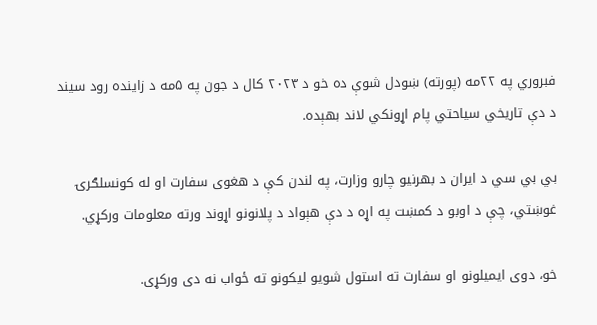فبروري په ۲۲مه (پورته) ښودل شوې ده خو د ۲۰۲۳ کال د جون په ۵مه د زاینده رود سیند د دې تاریخي سیاحتي پام اړونکي لاند بهېده.

بي بي سي د ایران د بهرنیو چارو وزارت، په لندن کې د هغوی سفارت او له کونسلګرۍ غوښتي، چې د اوبو د کمښت په اړه د دې هېواد د پلانونو اړوند ورته معلومات ورکړي.

خو، دوی ایمیلونو او سفارت ته استول شويو لیکونو ته ځواب نه دی ورکړی.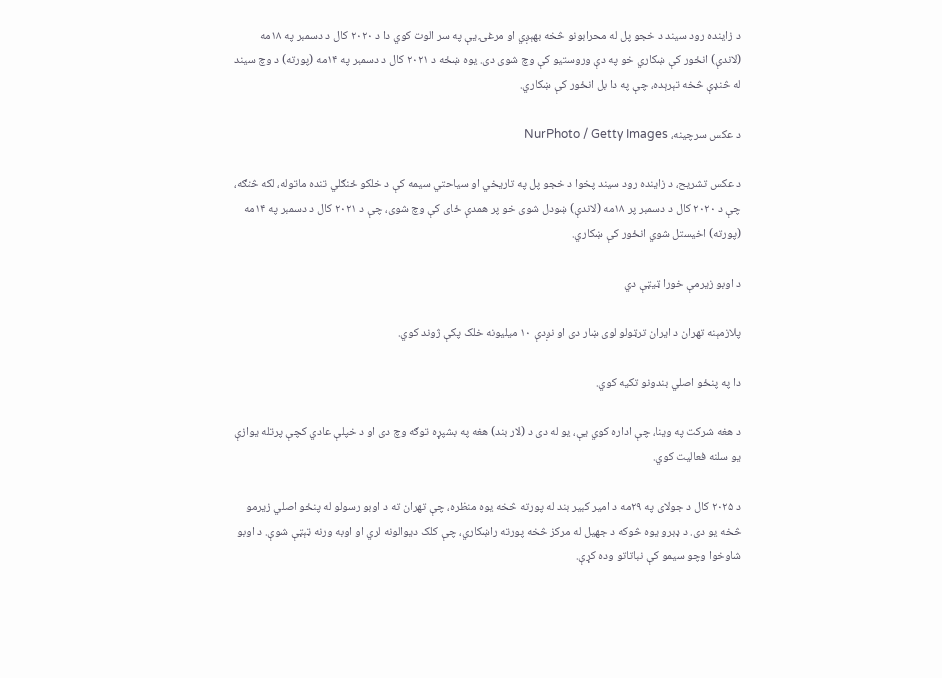د زاینده رود سیند د خجو پل له محرابونو څخه بهېږي او مرغۍ یې په سر الوت کوي دا د ۲۰۲۰ کال د دسمبر په ۱۸مه (لاندې) انځور کې ښکاري خو په دې وروستیو کې وچ شوی دی. یوه ښځه د ۲۰۲۱ کال د دسمبر په ۱۴مه (پورته) د وچ سیند له څنډې څخه تېرېده، چې په دا بل انځور کې ښکاري.

د عکس سرچینه، NurPhoto / Getty Images

د عکس تشریح، د زاینده رود سیند پخوا د خجو پل په تاریخي او سیاحتي سیمه کې د خلکو ځنګلي تنده ماتوله، لکه څنګه، چې د ۲۰۲۰ کال د دسمبر پر ۱۸مه (لاندې) ښودل شوی خو پر همدې ځای کې وچ شوی، چې د ۲۰۲۱ کال د دسمبر په ۱۴مه (پورته) اخیستل شوي انځور کې ښکاري.

د اوبو زیرمې خورا ټیټې دي

پلازمېنه تهران د ایران ترټولو لوی ښار دی او نږدې ۱۰ میلیونه خلک پکې ژوند کوي.

دا په پنځو اصلي بندونو تکیه کوي.

د هغه شرکت په وینا، چې اداره کوي یې، یو له دی د (لار بند) هغه په بشپړه توګه وچ دی او د خپلې عادي کچې پرتله یوازې یو سلنه فعالیت کوي.

د ۲۰۲۵ کال د جولای په ۲۹مه د امیر کبیر بند له پورته څخه یوه منظره، چې تهران ته د اوبو رسولو له پنځو اصلي زیرمو څخه یو دی. د ډبرو یوه څوکه د جهيل له مرکز څخه پورته راښکاري، چې کلک دیوالونه لري او اوبه ورنه ټېټې شوې. د اوبو شاوخوا وچو سیمو کې نباتاتو وده کړې.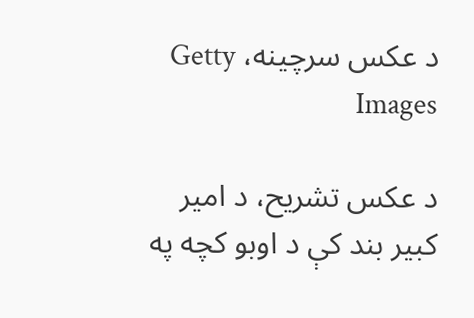د عکس سرچینه، Getty Images

د عکس تشریح، د امیر کبیر بند کې د اوبو کچه په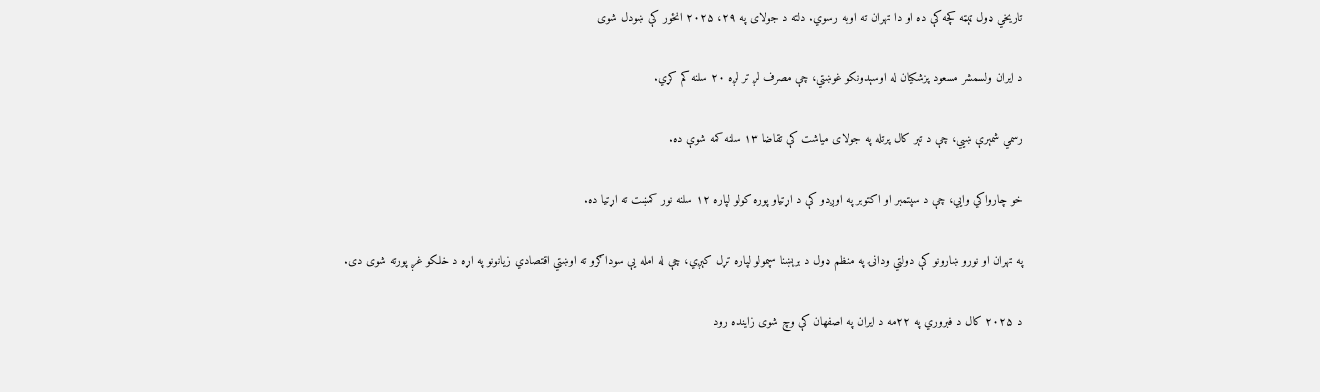تاریخي ډول ټېټه کچه کې ده او دا تهران ته اوبه رسوي. دلته د جولای په ۲۹، ۲۰۲۵ انځور کې ښودل شوی

د ایران ولسمشر مسعود پزشکیان له اوسېدونکو غوښتي، چې مصرف لږ تر لږه ۲۰ سلنه کم کړي.

رسمي شمېرې ښيي، چې د تېر کال پرتله په جولای میاشت کې تقاضا ۱۳ سلنه کمه شوې ده.

خو چارواکي وايي، چې د سپتمبر او اکتوبر په اوږدو کې د اړتیاو پوره کولو لپاره ۱۲ سلنه نور کمښت ته اړتیا ده.

په تهران او نورو ښارونو کې دولتي ودانۍ په منظم ډول د برېښنا سپمولو لپاره تړل کېږي، چې له امله یې سوداګرو ته اوښتي اقتصادي زیانونو په اړه د خلکو غږ پورته شوی دی.

د ۲۰۲۵ کال د فبروري په ۲۲مه د ایران په اصفهان کې وچ شوی زاینده رود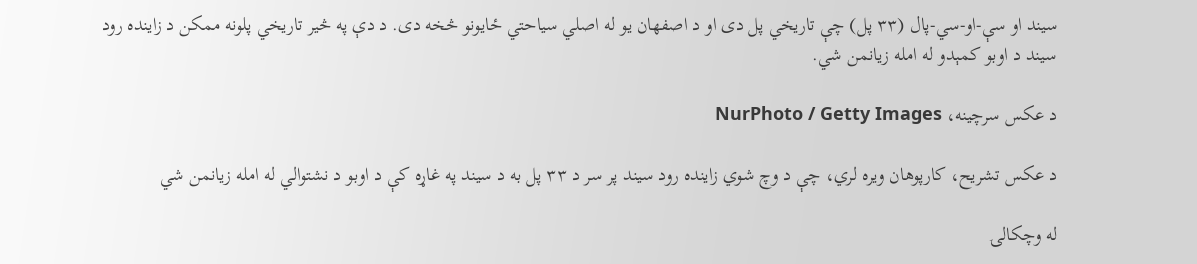سیند او سې-او-سي-پال (۳۳ پل) چې تاریخي پل دی او د اصفهان یو له اصلي سیاحتي ځایونو څخه دی. د دې په څیر تاریخي پلونه ممکن د زاینده رود سیند د اوبو کمېدو له امله زیانمن شي.

د عکس سرچینه، NurPhoto / Getty Images

د عکس تشریح، کارپوهان ویره لري، چې د وچ شوي زاینده رود سیند پر سر د ۳۳ پل به د سیند په غاړه کې د اوبو د نشتوالي له امله زیانمن شي

له وچکالۍ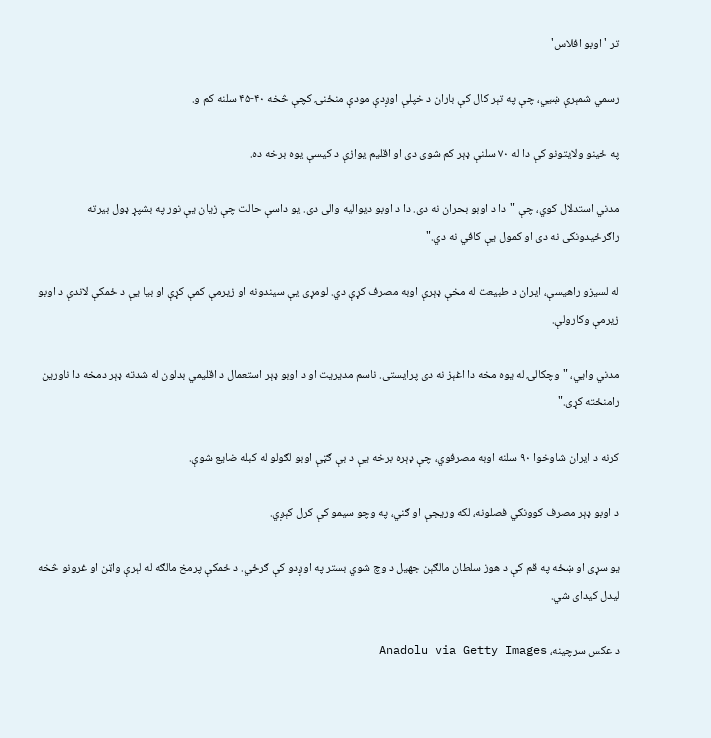تر 'اوبو افلاس'

رسمي شمېرې ښيي، چې په تېر کال کې باران د خپلې اوږدې مودې منځنۍ کچې څخه ۴۰-۴۵ سلنه کم و.

په ځینو ولایتونو کې دا له ۷۰ سلنې ډېر کم شوی دی او اقلیم یوازې د کیسې یوه برخه ده.

مدني استدلال کوي، چې "دا د اوبو بحران نه دی. دا د اوبو دیوالیه والی دی. یو داسې حالت چې زیان یې نور په بشپړ ډول بیرته راګرځیدونکی نه دی او کمول یې کافي نه دي."

له لسیزو راهیسې، ایران د طبیعت له مخې ډېرې اوبه مصرف کړې دي. لومړی یې سیندونه او زیرمې کمې کړې او بیا یې د ځمکې لاندې د اوبو زیرمې وکارولې.

مدني وايي، "وچکالۍ له یوه مخه دا اغېز نه دی پرایستی. ناسم مدیریت او د اوبو ډېر استعمال د اقلیمي بدلون له شدته ډېر دمخه دا ناورین رامنځته کړی."

کرنه د ایران شاوخوا ۹۰ سلنه اوبه مصرفوي، چې ډېره برخه یې د بې ګټې اوبو لګولو له کبله ضایع شوې.

د اوبو ډېر مصرف کوونکي فصلونه، لکه وریجې او ګني، په وچو سیمو کې کرل کېږي.

یو سړی او ښځه په قم کې د هوز سلطان مالګېن جهيل د وچ شوي بستر په اوږدو کې ګرځي. د ځمکې پرمخ مالګه له لېرې واټن او غرونو څخه لیدل کیدای شي.

د عکس سرچینه، Anadolu via Getty Images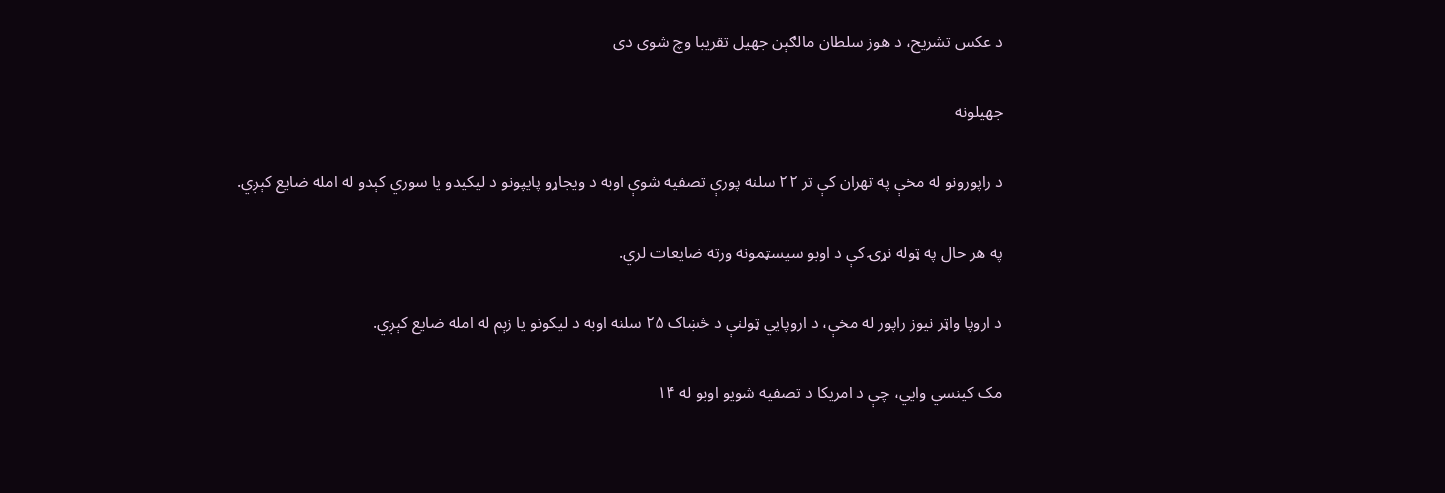د عکس تشریح، د هوز سلطان مالګېن جهيل تقریبا وچ شوی دی

جهیلونه

د راپورونو له مخې په تهران کې تر ۲۲ سلنه پورې تصفیه شوې اوبه د ویجاړو پایپونو د لیکیدو یا سوري کېدو له امله ضایع کېږي.

په هر حال په ټوله نړۍ کې د اوبو سیسټمونه ورته ضایعات لري.

د اروپا واټر نیوز راپور له مخې، د اروپايي ټولنې د څښاک ۲۵ سلنه اوبه د لیکونو یا زېم له امله ضایع کېږي.

مک کینسي وايي، چې د امریکا د تصفیه شویو اوبو له ۱۴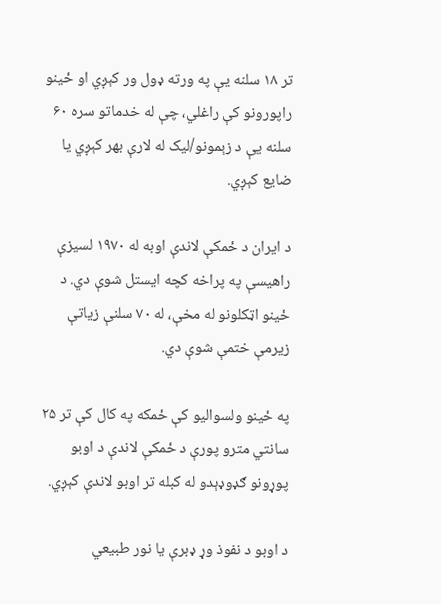تر ۱۸ سلنه یې په ورته ډول ور کېږي او ځینو راپورونو کې راغلي، چې له خدماتو سره ۶۰ سلنه یې د زېمونو/لیک له لارې بهر کېږي یا ضایع کېږي.

د ایران د ځمکې لاندې اوبه له ۱۹۷۰ لسیزې راهیسې په پراخه کچه ایستل شوې دي. د ځینو اټکلونو له مخې، له ۷۰ سلنې زیاتې زیرمې ختمې شوې دي.

په ځینو ولسوالیو کې ځمکه په کال کې تر ۲۵ سانتي مترو پورې د ځمکې لاندې د اوبو پوړونو ګډوډېدو له کبله تر اوبو لاندې کېږي.

د اوبو د نفوذ وړ ډبرې یا نور طبیعي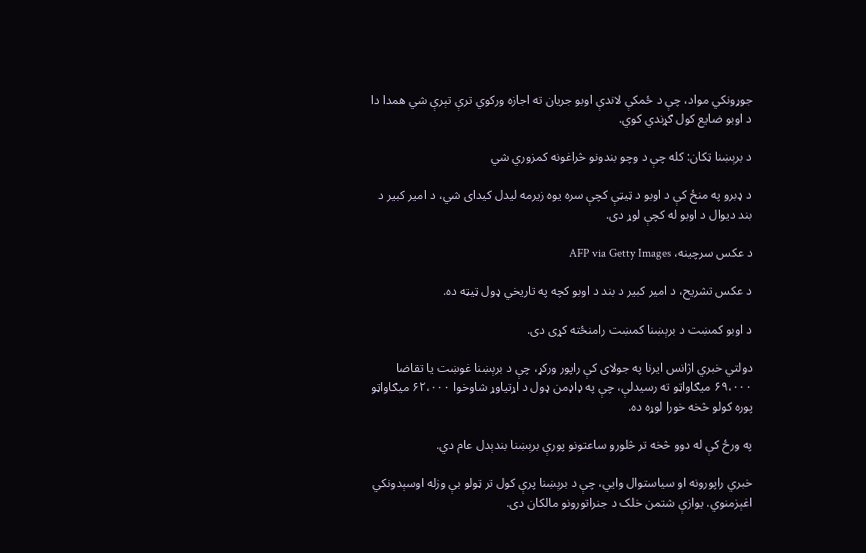جوړونکي مواد، چې د ځمکې لاندې اوبو جریان ته اجازه ورکوي ترې تېرې شي همدا دا د اوبو ضایع کول ګړندي کوي.

د برېښنا ټکان: کله چې د وچو بندونو څراغونه کمزوري شي

د ډبرو په منځ کې د اوبو د ټیټې کچې سره یوه زیرمه لیدل کیدای شي، د امیر کبیر د بند دیوال د اوبو له کچې لوړ دی.

د عکس سرچینه، AFP via Getty Images

د عکس تشریح، د امیر کبیر د بند د اوبو کچه په تاریخي ډول ټیټه ده.

د اوبو کمښت د برېښنا کمښت رامنځته کړی دی.

دولتي خبري اژانس ایرنا په جولای کې راپور ورکړ، چې د برېښنا غوښت یا تقاضا ۶۹،۰۰۰ میګاواټو ته رسیدلې، چې په ډاډمن ډول د اړتیاوړ شاوخوا ۶۲،۰۰۰ میګاواټو پوره کولو څخه خورا لوړه ده.

په ورځ کې له دوو څخه تر څلورو ساعتونو پورې برېښنا بندېدل عام دي.

خبري راپورونه او سیاستوال وايي، چې د برېښنا پرې کول تر ټولو بې وزله اوسېدونکي اغېزمنوي. یوازې شتمن خلک د جنراتورونو مالکان دی.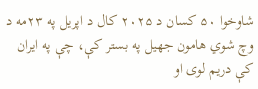شاوخوا ۵۰ کسان د ۲۰۲۵ کال د اپریل په ۲۳مه د وچ شوي هامون جهيل په بستر کې، چې په ایران کې دریم لوی او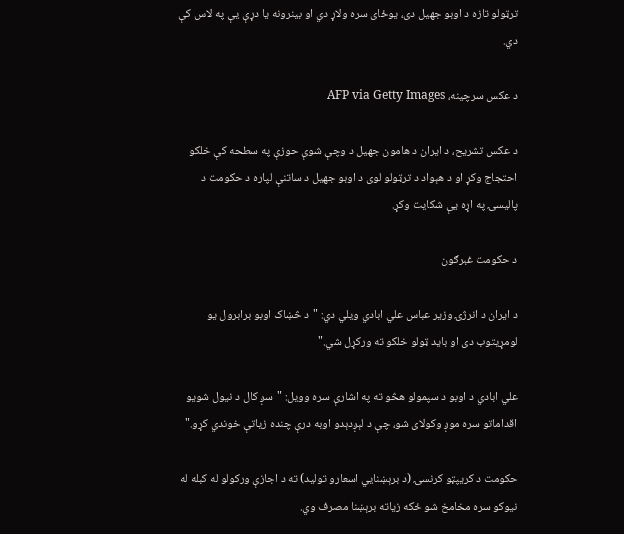ترټولو تازه د اوبو جهيل دی، یوځای سره ولاړ دي او بینرونه یا دړې یې په لاس کې دي.

د عکس سرچینه، AFP via Getty Images

د عکس تشریح، د ایران د هامون جهيل د وچې شوې حوزې په سطحه کې خلکو احتجاج وکړ او د هېواد د ترټولو لوی د اوبو جهيل د ساتنې لپاره د حکومت د پالیسۍ په اړه یې شکایت وکړ.

د حکومت غبرګون

د ایران د انرژۍ وزیر عباس علي ابادي ویلي دي: "د څښاک اوبو برابرول یو لومړیتوب دی او باید ټولو خلکو ته ورکړل شي."

علي ابادي د اوبو د سپمولو هڅو ته په اشارې سره وويل: "سږ کال د نيول شويو اقداماتو سره موږ وکولای شو، چې د لېږدېدو اوبه درې چنده زیاتې خوندي کړو."

حکومت د کریپټو کرنسۍ (د برېښنایي اسعارو تولید) ته د اجازې ورکولو له کبله له نیوکو سره مخامخ شو ځکه زیاته برېښنا مصرف وي.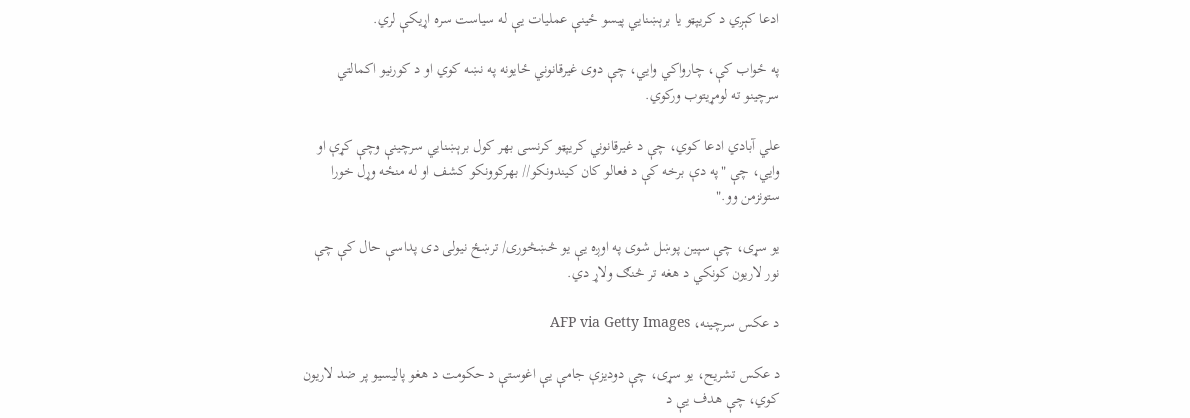ادعا کېږي د کریپټو یا برېښنايي پیسو ځینې عملیات یې له سیاست سره اړیکې لري.

په ځواب کې، چارواکي وايي، چې دوی غیرقانوني ځایونه په نښه کوي او د کورنیو اکمالتي سرچینو ته لومړیتوب ورکوي.

علي آبادي ادعا کوي، چې د غیرقانوني کریپټو کرنسی بهر کول برېښنایي سرچینې وچې کړې او وايي، چې "په دې برخه کې د فعالو کان کیندونکو// بهرکوونکو کشف او له منځه وړل خورا ستونزمن وو."

یو سړی، چې سپین پوښل شوی په اوږه یې یو څښڅوری/ ترښځ نیولی دی پداسې حال کې چې نور لاریون کونکي د هغه تر څنګ ولاړ دي.

د عکس سرچینه، AFP via Getty Images

د عکس تشریح، یو سړی، چې دودیزې جامې یې اغوستې د حکومت د هغو پالیسیو پر ضد لاریون کوي، چې هدف یې د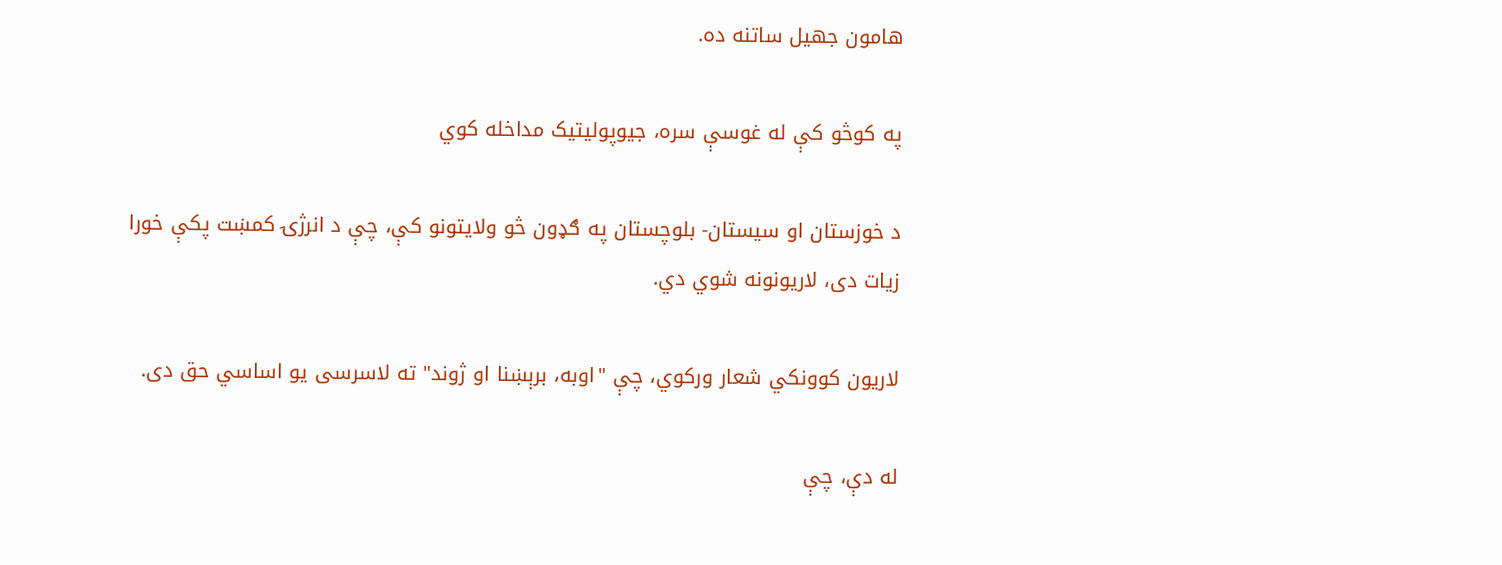هامون جهيل ساتنه ده.

په کوڅو کې له غوسې سره، جیوپولیتیک مداخله کوي

د خوزستان او سیستان- بلوچستان په ګډون څو ولایتونو کې، چې د انرژۍ کمښت پکې خورا زیات دی، لاریونونه شوي دي.

لاریون کوونکي شعار ورکوي، چې "اوبه، برېښنا او ژوند" ته لاسرسی یو اساسي حق دی.

له دې، چې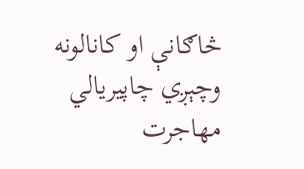څاګانې او کانالونه وچېږي چاپیریالي مهاجرت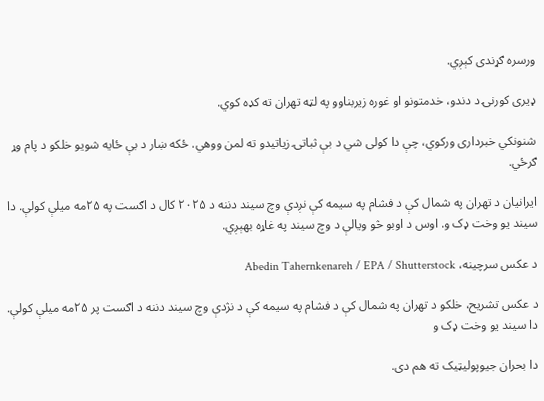ورسره ګړندی کېږي.

ډیری کورنۍ د دندو، خدمتونو او غوره زیربناوو په لټه تهران ته کډه کوي.

شنونکي خبرداری ورکوي، چې دا کولی شي د بې ثباتۍ زیاتیدو ته لمن ووهي. ځکه ښار د بې ځایه شويو خلکو د پام وړ ګرځي.

ایرانیان د تهران په شمال کې د فشام په سیمه کې نږدې وچ سیند دننه د ۲۰۲۵ کال د اګست په ۲۵مه میلې کولې. دا سیند یو وخت ډک و. اوس د اوبو څو ویالې د وچ سیند په غاړه بهېږي.

د عکس سرچینه، Abedin Tahernkenareh / EPA / Shutterstock

د عکس تشریح، خلکو د تهران په شمال کې د فشام په سیمه کې د نژدې وچ سیند دننه د اګست پر ۲۵مه میلې کولې. دا سیند یو وخت ډک و

دا بحران جیوپولیټيک ته هم دی.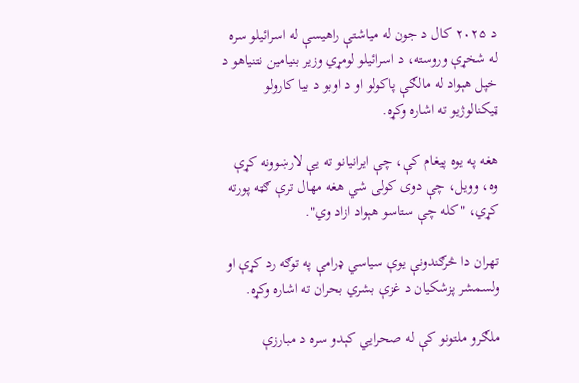د ۲۰۲۵ کال د جون له میاشتې راهیسې له اسرائیلو سره له شخړې وروسته، د اسرائیلو لومړي وزیر بنیامین نتنیاهو د خپل هېواد له مالګې پاکولو او د اوبو د بیا کارولو ټیکنالوژیو ته اشاره وکړه.

هغه په یوه پیغام کې، چې ایرانیانو ته یې لارښوونه کړې وه، وویل، چې دوی کولی شي هغه مهال ترې ګټه پورته کړي، "کله چې ستاسو هېواد ازاد وي".

تهران دا څرګندونې یوې سیاسي ډرامې په توګه رد کړې او ولسمشر پزشکیان د غزې بشري بحران ته اشاره وکړه.

ملګرو ملتونو کې له صحرايي کېدو سره د مبارزې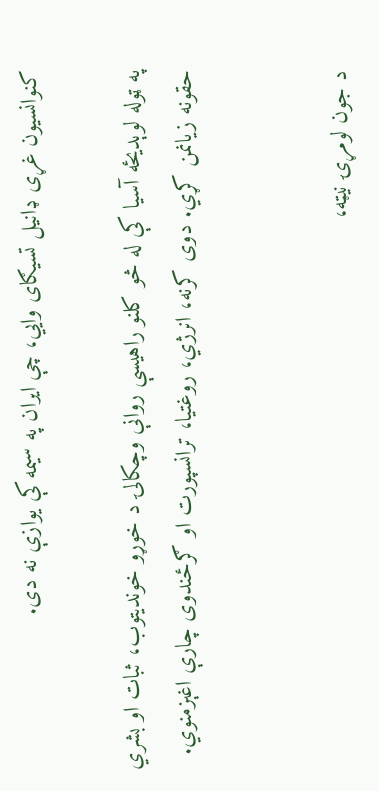کنوانسیون غړی ډانیل تسیګای وايي، چې ایران په سیمه کې یوازې نه دی.

په ټوله لوېدیځه آسیا کې له څو کلنو راهیسې روانې وچکالۍ د خوړو خوندیتوب، ثبات او بشري حقونه زیانمن کړي. دوی کرنه، انرژي، روغتیا، ترانسپورت او ګرځندوی چارې اغېزمنوي.


د جون لومړۍ نیټه،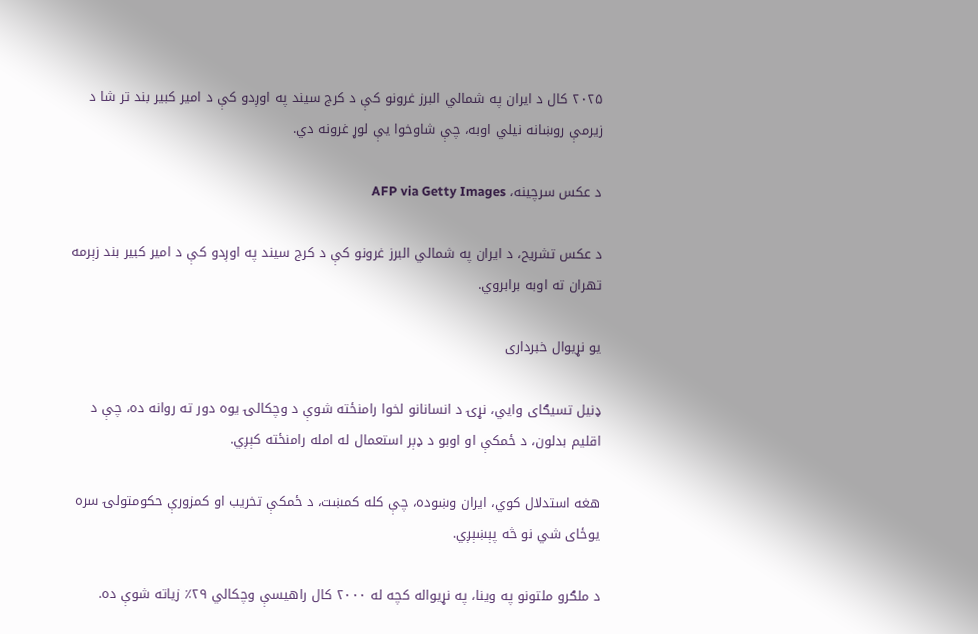۲۰۲۵ کال د ایران په شمالي البرز غرونو کې د کرج سیند په اوږدو کې د امیر کبیر بند تر شا د زیرمې روښانه نیلي اوبه، چې شاوخوا یې لوړ غرونه دي.

د عکس سرچینه، AFP via Getty Images

د عکس تشریح، د ایران په شمالي البرز غرونو کې د کرج سیند په اوږدو کې د امیر کبیر بند زېرمه تهران ته اوبه برابروي.

یو نړیوال خبرداری

ډنیل تسیګای وايي، نړۍ د انسانانو لخوا رامنځته شوې د وچکالۍ یوه دور ته روانه ده، چې د اقلیم بدلون، د ځمکې او اوبو د ډېر استعمال له امله رامنځته کېږي.

هغه استدلال کوي، ایران وښوده، چې کله کمښت، د ځمکې تخریب او کمزورې حکومتولۍ سره یوځای شي نو څه پېښېږي.

د ملګرو ملتونو په وینا، په نړیواله کچه له ۲۰۰۰ کال راهیسې وچکالي ۲۹٪ زیاته شوې ده.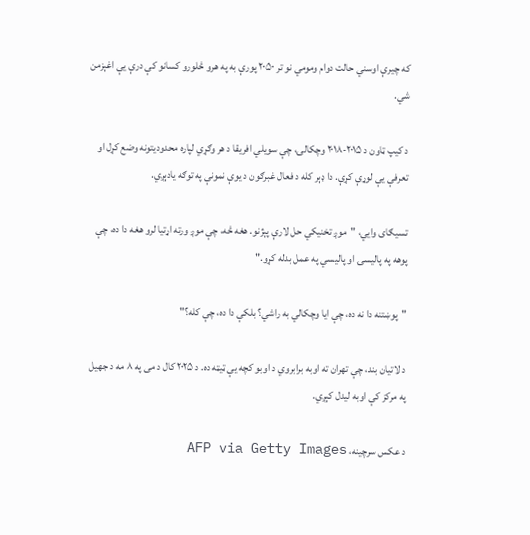که چیرې اوسني حالت دوام ومومي نو تر ۲۰۵۰ پورې به په هرو څلورو کسانو کې درې یې اغېزمن شي.

د کیپ ټاون د ۲۰۱۵-۲۰۱۸ وچکالۍ، چې سویلي افریقا د هر وګړي لپاره محدودیتونه وضع کړل او تعرفې یې لوړې کړې. دا ډېر کله د فعال غبرګون د یوې نمونې په توګه یادېږي.

تسیګای وايي، "موږ تخنیکي حل لارې پېژنو. هغه څه، چې موږ ورته اړتیا لرو هغه دا ده، چې پوهه په پالیسۍ او پالیسي په عمل بدله کړو."

"پوښتنه دا نه ده، چې ایا وچکالي به راشي؟ بلکې دا ده، چې کله؟"

د لاتیان بند، چې تهران ته اوبه برابروي د اوبو کچه یې ټیټه ده. د ۲۰۲۵ کال د می په ۸ مه د جهيل په مرکز کې اوبه لیدل کېږي.

د عکس سرچینه، AFP via Getty Images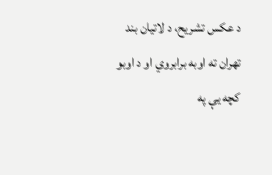د عکس تشریح، د لاتیان بند تهران ته اوبه برابروي او د اوبو کچه یې په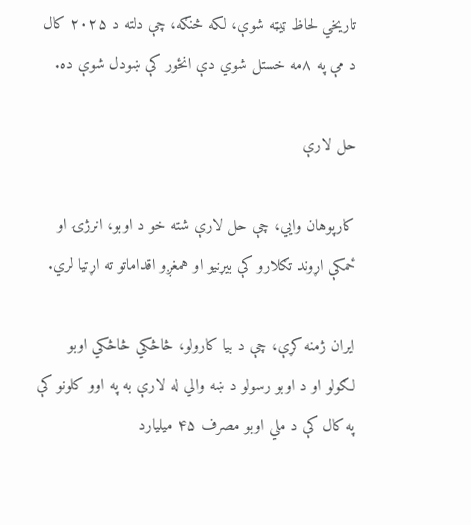تاریخي لحاظ ټیټه شوې، لکه څنګه، چې دلته د ۲۰۲۵ کال د مې په ۸مه خستل شوي دې انځور کې ښودل شوې ده.

حل لارې

کارپوهان وايي، چې حل لارې شته خو د اوبو، انرژۍ او ځمکې اړوند تګلارو کې بیړنيو او همغږو اقداماتو ته اړتیا لري.

ایران ژمنه کړې، چې د بیا کارولو، څاڅکي څاڅکي اوبو لګولو او د اوبو رسولو د ښه والي له لارې به په اوو کلونو کې په کال کې د ملي اوبو مصرف ۴۵ میلیارد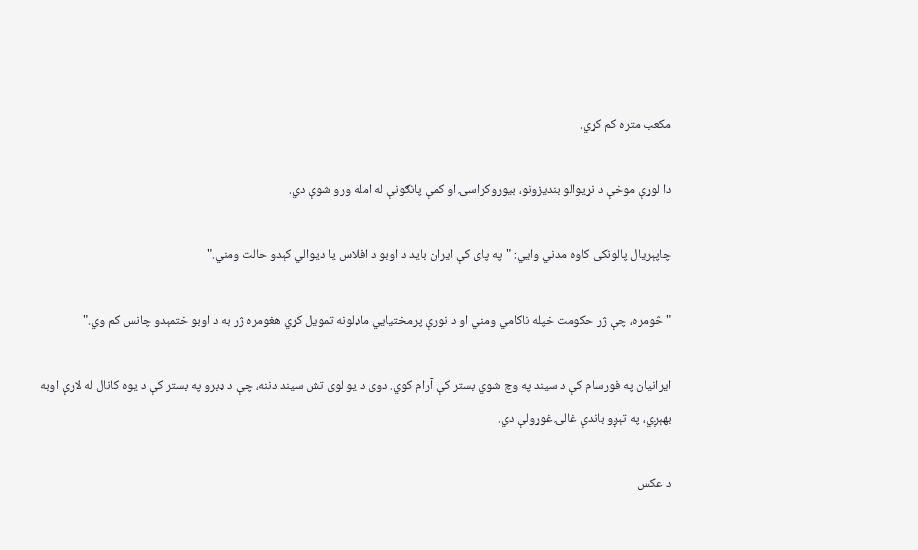مکعب متره کم کړي.

دا لوړې موخې د نړیوالو بندیزونو، بیوروکراسۍ او کمې پانګونې له امله ورو شوې دي.

چاپېریال پالونکی کاوه مدني وايي: "په پای کې ایران باید د اوبو د افلاس یا دیوالي کېدو حالت ومني."

"څومره، چې ژر حکومت خپله ناکامي ومني او د نورې پرمختیایي ماډلونه تمویل کړي هغومره ژر به د اوبو ختمېدو چانس کم وي."

ایرانیان په فورسام کې د سیند په وچ شوي بستر کې آرام کوي. دوی د یو لوی تش سیند دننه، چې د ډبرو په بستر کې د یوه کانال له لارې اوبه بهېږي، په تېږو باندې غالۍ غوړولې دي.

د عکس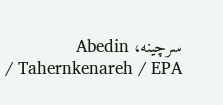سرچینه، Abedin Tahernkenareh / EPA /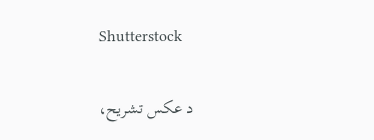Shutterstock

د عکس تشریح،